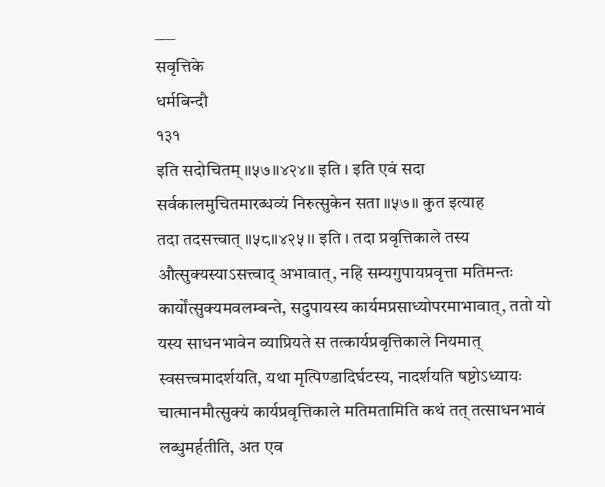___
सवृत्तिके
धर्मबिन्दौ
१३१
इति सदोचितम् ॥५७॥४२४॥ इति । इति एवं सदा सर्वकालमुचितमारब्धव्यं निरुत्सुकेन सता ॥५७॥ कुत इत्याह
तदा तदसत्त्वात् ॥५८॥४२५।। इति । तदा प्रवृत्तिकाले तस्य औत्सुक्यस्याऽसत्त्वाद् अभावात्, नहि सम्यगुपायप्रवृत्ता मतिमन्तः कार्योंत्सुक्यमवलम्बन्ते, सदुपायस्य कार्यमप्रसाध्योपरमाभावात्, ततो यो यस्य साधनभावेन व्याप्रियते स तत्कार्यप्रवृत्तिकाले नियमात् स्वसत्त्वमादर्शयति, यथा मृत्पिण्डादिर्घटस्य, नादर्शयति षष्टोऽध्यायः चात्मानमौत्सुक्यं कार्यप्रवृत्तिकाले मतिमतामिति कथं तत् तत्साधनभावं लब्धुमर्हतीति, अत एव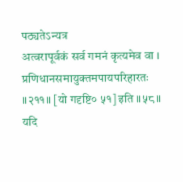पठ्यतेऽन्यत्र
अत्वरापूर्वकं सर्व गमनं कृत्यमेव वा । प्रणिधानसमायुक्तमपायपरिहारतः ॥२११॥ [यो गदृष्टि० ५१] इति ॥५८॥ यदि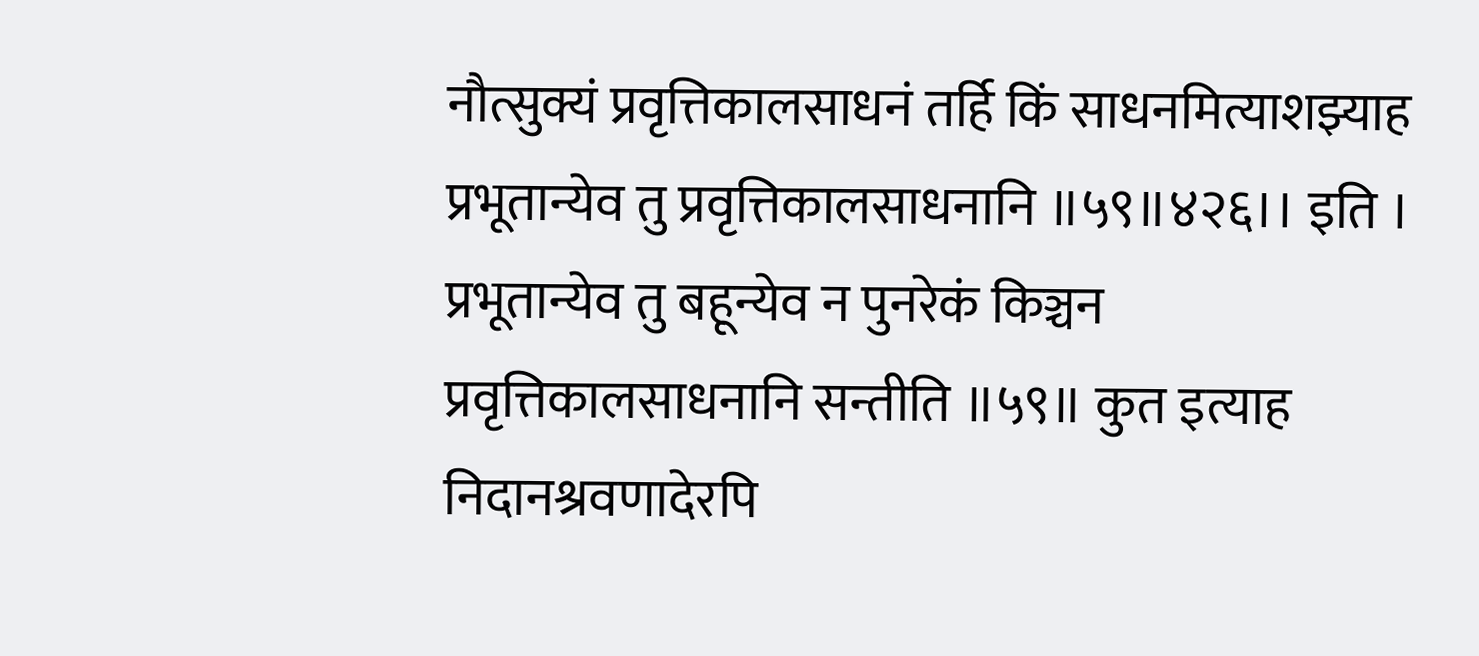नौत्सुक्यं प्रवृत्तिकालसाधनं तर्हि किं साधनमित्याशझ्याह
प्रभूतान्येव तु प्रवृत्तिकालसाधनानि ॥५९॥४२६।। इति । प्रभूतान्येव तु बहून्येव न पुनरेकं किञ्चन प्रवृत्तिकालसाधनानि सन्तीति ॥५९॥ कुत इत्याह
निदानश्रवणादेरपि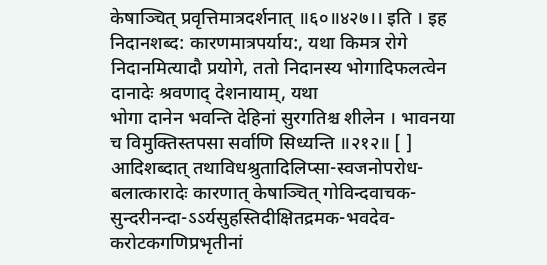केषाञ्चित् प्रवृत्तिमात्रदर्शनात् ॥६०॥४२७।। इति । इह निदानशब्द: कारणमात्रपर्याय:, यथा किमत्र रोगे निदानमित्यादौ प्रयोगे, ततो निदानस्य भोगादिफलत्वेन दानादेः श्रवणाद् देशनायाम्, यथा
भोगा दानेन भवन्ति देहिनां सुरगतिश्च शीलेन । भावनया च विमुक्तिस्तपसा सर्वाणि सिध्यन्ति ॥२१२॥ [ ]
आदिशब्दात् तथाविधश्रुतादिलिप्सा-स्वजनोपरोध-बलात्कारादेः कारणात् केषाञ्चित् गोविन्दवाचक-सुन्दरीनन्दा-ऽऽर्यसुहस्तिदीक्षितद्रमक-भवदेव-करोटकगणिप्रभृतीनां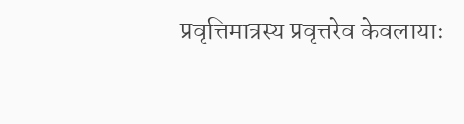प्रवृत्तिमात्रस्य प्रवृत्तरेव केवलायाः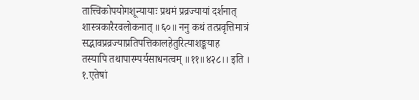तात्त्विकोपयोगशून्यायाः प्रथमं प्रव्रज्यायां दर्शनात् शास्त्रकारैरवलोकनात् ॥६०॥ ननु कथं तत्प्रवृत्तिमात्रं सद्भावप्रव्रज्याप्रतिपत्तिकालहेतुरित्याशङ्कयाह
तस्यापि तथापारम्पर्यसाधनत्वम् ॥११॥४२८।। इति । १.एतेषां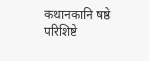कथानकानि षष्ठे परिशिष्टे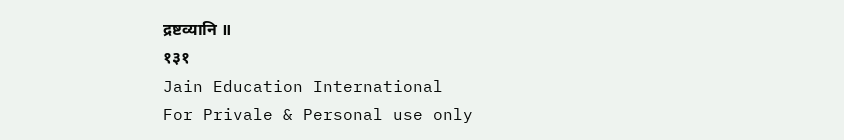द्रष्टव्यानि ॥
१३१
Jain Education International
For Privale & Personal use only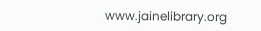www.jainelibrary.org